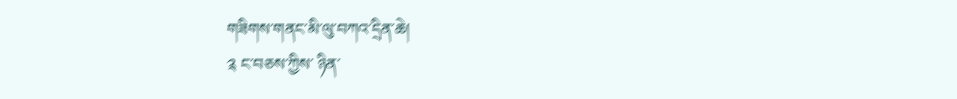གཟིགས་གནང་མི་ལུ་བཀའ་དྲིན་ཆེ།
༉ ང་བཅས་ཀྱིས་ ཉིན་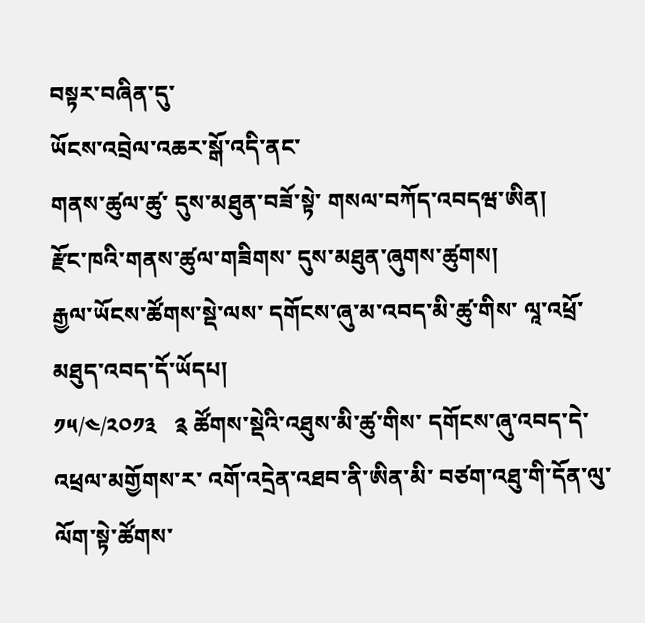བསྟར་བཞིན་དུ་
ཡོངས་འབྲེལ་འཆར་སྒོ་འདི་ནང་
གནས་ཚུལ་ཚུ་ དུས་མཐུན་བཟོ་སྟེ་ གསལ་བཀོད་འབདཝ་ཨིན།
རྫོང་ཁའི་གནས་ཚུལ་གཟིགས་ དུས་མཐུན་ཞུགས་ཚུགས།
རྒྱལ་ཡོངས་ཚོགས་སྡེ་ལས་ དགོངས་ཞུ་མ་འབད་མི་ཚུ་གིས་ ལཱ་འཕྲོ་མཐུད་འབད་དོ་ཡོདཔ།
༡༥/༤/༢༠༡༣   ༉ ཚོགས་སྡེའི་འཐུས་མི་ཚུ་གིས་ དགོངས་ཞུ་འབད་དེ་ འཕྲལ་མགྱོགས་ར་ འགོ་འདྲེན་འཐབ་ནི་ཨིན་མི་ བཙག་འཐུ་གི་དོན་ལུ་ ལོག་སྟེ་ཚོགས་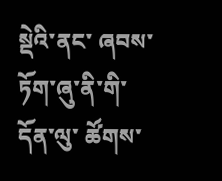སྡེའི་ནང་ ཞབས་ཏོག་ཞུ་ནི་གི་དོན་ལུ་ ཚོགས་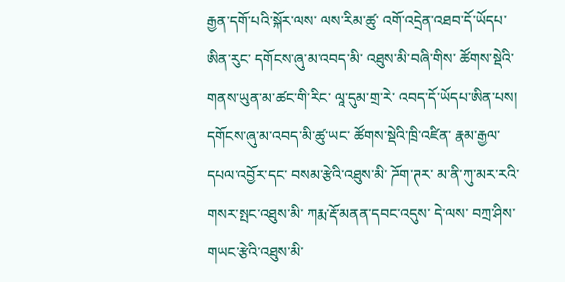རྒྱན་དགོ་པའི་སྐོར་ལས་ ལས་རིམ་ཚུ་ འགོ་འདྲེན་འཐབ་དོ་ཡོདཔ་ཨིན་རུང་ དགོངས་ཞུ་མ་འབད་མི་ འཐུས་མི་བཞི་གིས་ ཚོགས་སྡེའི་གནས་ཡུན་མ་ཚང་གི་རིང་ ལཱ་དུམ་གྲ་རེ་ འབད་དོ་ཡོདཔ་ཨིན་པས།
དགོངས་ཞུ་མ་འབད་མི་ཚུ་ཡང་ ཚོགས་སྡེའི་ཁྲི་འཛིན་ རྣམ་རྒྱལ་དཔལ་འབྱོར་དང་ བསམ་རྩེའི་འཐུས་མི་ ཌོག་ཊར་ མ་ནི་ཀུ་མར་རའི་  གསར་སྤང་འཐུས་མི་ ཀརྨ་རྡོ་མནན་དབང་འདུས་ དེ་ལས་ བཀྲ་ཤིས་གཡང་རྩེའི་འཐུས་མི་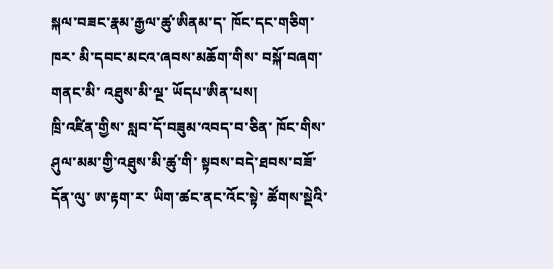སྐལ་བཟང་རྣམ་རྒྱལ་ཚུ་ཨིནམ་ད་ ཁོང་དང་གཅིག་ཁར་ མི་དབང་མངའ་ཞབས་མཆོག་གིས་ བསྐོ་བཞག་གནང་མི་ འཐུས་མི་ལྔ་ ཡོདཔ་ཨིན་པས།
ཁྲི་འཛིན་གྱིས་ སླབ་དོ་བཟུམ་འབད་བ་ཅིན་ ཁོང་གིས་ ཤུལ་མམ་གྱི་འཐུས་མི་ཚུ་གི་ སྟབས་བདེ་ཐབས་བཟོ་དོན་ལུ་ ཨ་རྟག་ར་ ཡིག་ཚང་ནང་འོང་སྟེ་ ཚོགས་སྡེའི་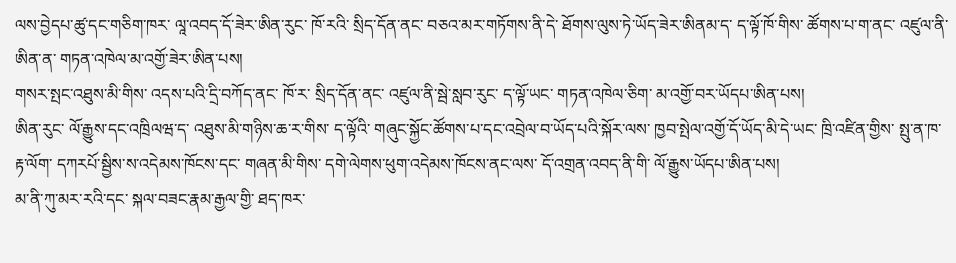ལས་བྱེདཔ་ཚུ་དང་གཅིག་ཁར་ ལཱ་འབད་དོ་ཟེར་ཨིན་རུང་ ཁོ་རའི་ སྲིད་དོན་ནང་ བཅའ་མར་གཏོགས་ནི་དེ་ ཐོགས་ལུས་ཏེ་ཡོད་ཟེར་ཨིནམ་ད་ ད་ལྟོ་ཁོ་གིས་ ཚོགས་པ་ག་ནང་ འཛུལ་ནི་ཨིན་ན་ གཏན་འཁེལ་མ་འགྱོ་ཟེར་ཨིན་པས།
གསར་སྤང་འཐུས་མི་གིས་ འདས་པའི་དྲི་བཀོད་ནང་ ཁོ་ར་ སྲིད་དོན་ནང་ འཛུལ་ནི་སྦེ་སླབ་རུང་ ད་ལྟོ་ཡང་ གཏན་འཁེལ་ཅིག་ མ་འགྱོ་བར་ཡོདཔ་ཨིན་པས།
ཨིན་རུང་ ལོ་རྒྱུས་དང་འཁྲིལཝ་ད་ འཐུས་མི་གཉིས་ཆ་ར་གིས་ ད་ལྟོའི་ གཞུང་སྐྱོང་ཚོགས་པ་དང་འབྲེལ་བ་ཡོད་པའི་སྐོར་ལས་ ཁྱབ་སྤེལ་འགྱོ་དོ་ཡོད་མི་དེ་ཡང་ ཁྲི་འཛིན་གྱིས་ སྤུ་ན་ཁ་ རྟ་ལོག་ དཀརཔོ་སྦྱིས་ས་འདེམས་ཁོངས་དང་ གཞན་མི་གིས་ དགེ་ལེགས་ཕུག་འདེམས་ཁོངས་ནང་ལས་ དོ་འགྲན་འབད་ནི་གི་ ལོ་རྒྱུས་ཡོདཔ་ཨིན་པས།
མ་ནི་ཀུ་མར་རའི་དང་ སྐལ་བཟང་རྣམ་རྒྱལ་གྱི་ ཐད་ཁར་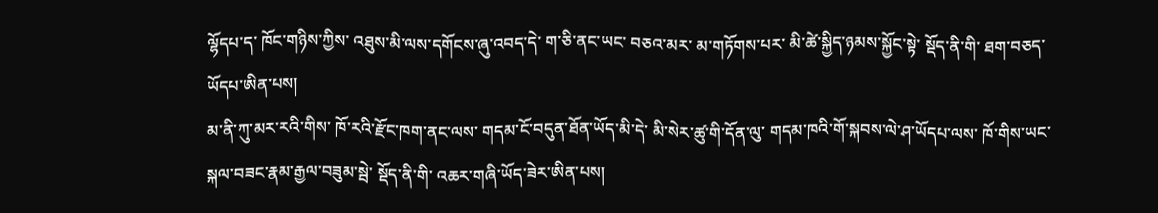ལྷོདཔ་ད་ ཁོང་གཉིས་ཀྱིས་ འཐུས་མི་ལས་དགོངས་ཞུ་འབད་དེ་ ག་ཅི་ནང་ཡང་ བཅའ་མར་ མ་གཏོགས་པར་ མི་ཚེ་སྐྱིད་ཉམས་སྐྱོང་སྟེ་ སྡོད་ནི་གི་ ཐག་བཅད་ཡོདཔ་ཨིན་པས།
མ་ནི་ཀུ་མར་རའི་གིས་ ཁོ་རའི་རྫོང་ཁག་ནང་ལས་ གདམ་ངོ་བདུན་ཐོན་ཡོད་མི་དེ་ མི་སེར་ཚུ་གི་དོན་ལུ་ གདམ་ཁའི་གོ་སྐབས་ལེ་ཤ་ཡོདཔ་ལས་ ཁོ་གིས་ཡང་ སྐལ་བཟང་རྣམ་རྒྱལ་བཟུམ་སྦེ་ སྡོད་ནི་གི་ འཆར་གཞི་ཡོད་ཟེར་ཨིན་པས།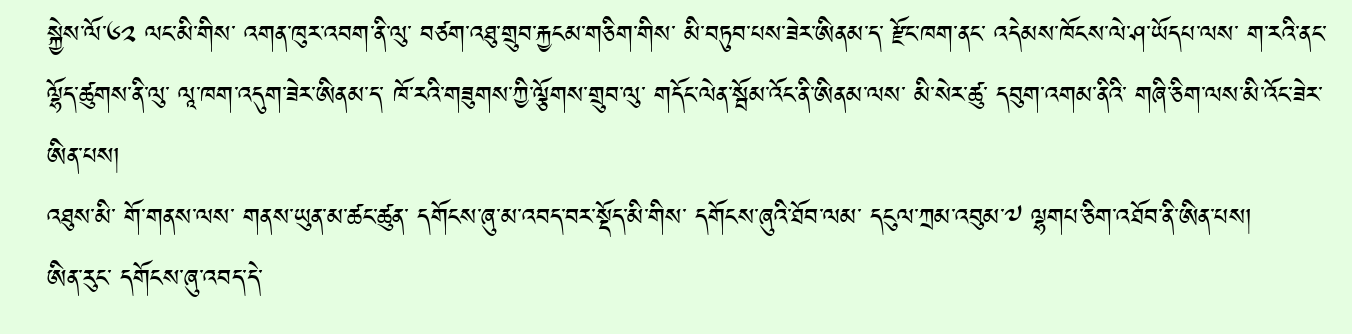སྐྱེས་ལོ་༦༢ ལང་མི་གིས་ འགན་ཁུར་འབག་ནི་ལུ་ བཙག་འཐུ་གྲུབ་རྐྱངམ་གཅིག་གིས་ མི་བཏུབ་པས་ཟེར་ཨིནམ་ད་ རྫོང་ཁག་ནང་ འདེམས་ཁོངས་ལེ་ཤ་ཡོདཔ་ལས་ ག་རའི་ནང་ ལྷོད་ཚུགས་ནི་ལུ་ ལཱ་ཁག་འདུག་ཟེར་ཨིནམ་ད་ ཁོ་རའི་གཟུགས་ཀྱི་ལྕོགས་གྲུབ་ལུ་ གདོང་ལེན་སྦོམ་འོང་ནི་ཨིནམ་ལས་ མི་སེར་ཚུ་ དབུག་འགམ་ནིའི་ གཞི་ཅིག་ལས་མི་འོང་ཟེར་ཨིན་པས།
འཐུས་མི་ གོ་གནས་ལས་ གནས་ཡུན་མ་ཚང་ཚུན་ དགོངས་ཞུ་མ་འབད་བར་སྡོད་མི་གིས་ དགོངས་ཞུའི་ཐོབ་ལམ་ དངུལ་ཀྲམ་འབུམ་༧ ལྷགཔ་ཅིག་འཐོབ་ནི་ཨིན་པས།
ཨིན་རུང་ དགོངས་ཞུ་འབད་དེ་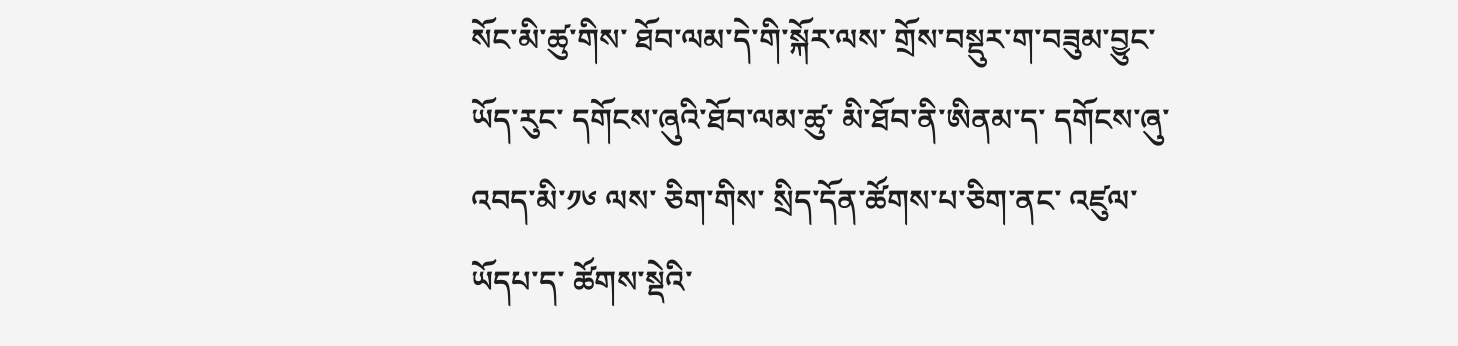སོང་མི་ཚུ་གིས་ ཐོབ་ལམ་དེ་གི་སྐོར་ལས་ གྲོས་བསྡུར་ག་བཟུམ་བྱུང་ཡོད་རུང་ དགོངས་ཞུའི་ཐོབ་ལམ་ཚུ་ མི་ཐོབ་ནི་ཨིནམ་ད་ དགོངས་ཞུ་འབད་མི་༡༦ ལས་ ཅིག་གིས་ སྲིད་དོན་ཚོགས་པ་ཅིག་ནང་ འཛུལ་ཡོདཔ་ད་ ཚོགས་སྡེའི་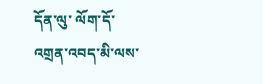དོན་ལུ་ ལོག་དོ་འགྲན་འབད་མི་ལས་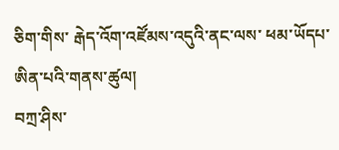ཅིག་གིས་ རྒེད་འོག་འཛོམས་འདུའི་ནང་ལས་ ཕམ་ཡོདཔ་ཨིན་པའི་གནས་ཚུལ།
བཀྲ་ཤིས་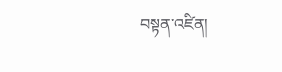བསྟན་འཛིན།